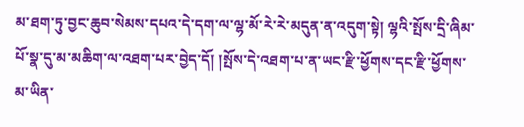མ་ཐག་ཏུ་བྱང་ཆུབ་སེམས་དཔའ་དེ་དག་ལ་ལྷ་མོ་རེ་རེ་མདུན་ན་འདུག་སྟེ། ལྷའི་སྤོས་དྲི་ཞིམ་པོ་སྣ་དུ་མ་མཆིག་ལ་འཐག་པར་བྱེད་དོ། །སྤོས་དེ་འཐག་པ་ན་ཡང་རྫི་ཕྱོགས་དང་རྫི་ཕྱོགས་མ་ཡིན་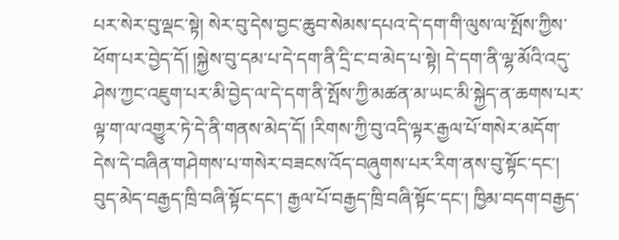པར་སེར་བུ་ལྡང་སྟེ། སེར་བུ་དེས་བྱང་ཆུབ་སེམས་དཔའ་དེ་དག་གི་ལུས་ལ་སྤོས་ཀྱིས་ཕོག་པར་བྱེད་དོ། །སྐྱེས་བུ་དམ་པ་དེ་དག་ནི་དྲི་ང་བ་མེད་པ་སྟེ། དེ་དག་ནི་ལྷ་མོའི་འདུ་ཤེས་ཀྱང་འཇུག་པར་མི་བྱེད་ལ་དེ་དག་ནི་སྤོས་ཀྱི་མཚན་མ་ཡང་མི་སྐྱེད་ན་ཆགས་པར་ལྟ་ག་ལ་འགྱུར་ཏེ་དེ་ནི་གནས་མེད་དོ། །རིགས་ཀྱི་བུ་འདི་ལྟར་རྒྱལ་པོ་གསེར་མདོག་དེས་དེ་བཞིན་གཤེགས་པ་གསེར་བཟངས་འོད་བཞུགས་པར་རིག་ནས་བུ་སྟོང་དང་། བུད་མེད་བརྒྱད་ཁྲི་བཞི་སྟོང་དང་། རྒྱལ་པོ་བརྒྱད་ཁྲི་བཞི་སྟོང་དང་། ཁྱིམ་བདག་བརྒྱད་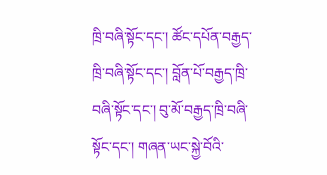ཁྲི་བཞི་སྟོང་དང་། ཚོང་དཔོན་བརྒྱད་ཁྲི་བཞི་སྟོང་དང་། བློན་པོ་བརྒྱད་ཁྲི་བཞི་སྟོང་དང་། བུ་མོ་བརྒྱད་ཁྲི་བཞི་སྟོང་དང་། གཞན་ཡང་སྐྱེ་བོའི་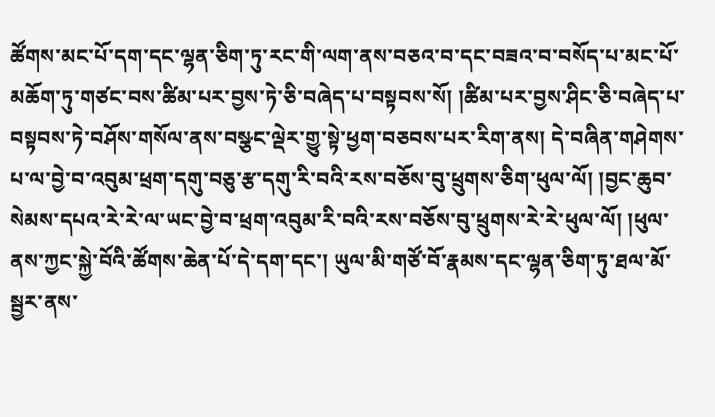ཚོགས་མང་པོ་དག་དང་ལྷན་ཅིག་ཏུ་རང་གི་ལག་ནས་བཅའ་བ་དང་བཟའ་བ་བསོད་པ་མང་པོ་མཆོག་ཏུ་གཙང་བས་ཚིམ་པར་བྱས་ཏེ་ཅི་བཞེད་པ་བསྟབས་སོ། །ཚིམ་པར་བྱས་ཤིང་ཅི་བཞེད་པ་བསྟབས་ཏེ་བཤོས་གསོལ་ནས་བསྩང་ལྡེར་གྱུ་སྟེ་ཕྱག་བཅབས་པར་རིག་ནས། དེ་བཞིན་གཤེགས་པ་ལ་བྱེ་བ་འབུམ་ཕྲག་དགུ་བཅུ་རྩ་དགུ་རི་བའི་རས་བཅོས་བུ་ཕྲུགས་ཅིག་ཕུལ་ལོ། །བྱང་ཆུབ་སེམས་དཔའ་རེ་རེ་ལ་ཡང་བྱེ་བ་ཕྲག་འབུམ་རི་བའི་རས་བཅོས་བུ་ཕྲུགས་རེ་རེ་ཕུལ་ལོ། །ཕུལ་ནས་ཀྱང་སྐྱེ་བོའི་ཚོགས་ཆེན་པོ་དེ་དག་དང་། ཡུལ་མི་གཙོ་བོ་རྣམས་དང་ལྷན་ཅིག་ཏུ་ཐལ་མོ་སྦྱར་ནས་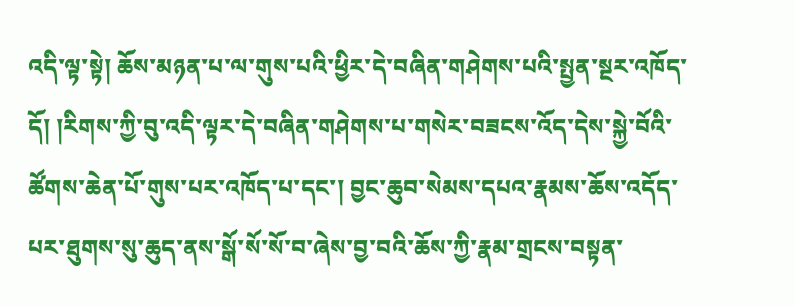འདི་ལྟ་སྟེ། ཆོས་མཉན་པ་ལ་གུས་པའི་ཕྱིར་དེ་བཞིན་གཤེགས་པའི་སྤྱན་སྔར་འཁོད་དོ། །རིགས་ཀྱི་བུ་འདི་ལྟར་དེ་བཞིན་གཤེགས་པ་གསེར་བཟངས་འོད་དེས་སྐྱེ་བོའི་ཚོགས་ཆེན་པོ་གུས་པར་འཁོད་པ་དང་། བྱང་ཆུབ་སེམས་དཔའ་རྣམས་ཆོས་འདོད་པར་ཐུགས་སུ་ཆུད་ནས་སྒོ་སོ་སོ་བ་ཞེས་བྱ་བའི་ཆོས་ཀྱི་རྣམ་གྲངས་བསྟན་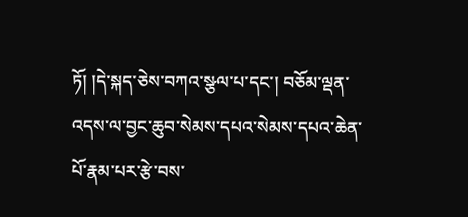ཏོ། །དེ་སྐད་ཅེས་བཀའ་སྩལ་པ་དང་། བཅོམ་ལྡན་འདས་ལ་བྱང་ཆུབ་སེམས་དཔའ་སེམས་དཔའ་ཆེན་པོ་རྣམ་པར་རྩེ་བས་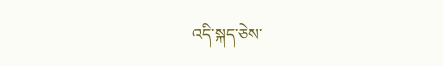འདི་སྐད་ཅེས་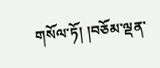གསོལ་ཏོ། །བཅོམ་ལྡན་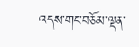འདས་གང་བཅོམ་ལྡན་